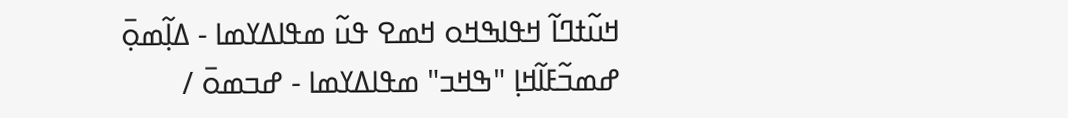ߞߎ߬ߙߣߊ߬ ߞߟߊߒߞߋ ߞߘߐ ߟߎ߬ ߘߟߊߡߌߘߊ - ߡߊ߲߬ߘߋ߲߫ ߝߘߏ߬ߓߊ߬ߞߊ߲ "ߒߞߏ" ߘߟߊߡߌߘߊ - ߝߏߘߋ߫ /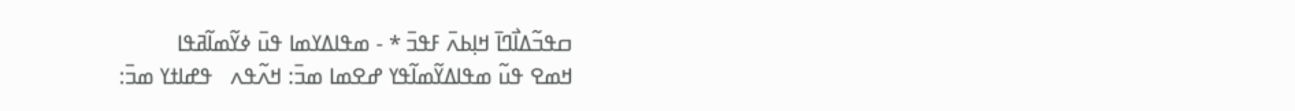ߛߟߏ߬ߡߊ߯ߣߊ߫ ߞߊ߲ߕߍ߫ ߓߟߏ߫ * - ߘߟߊߡߌߘߊ ߟߎ߫ ߦߌ߬ߘߊ߬ߥߟߊ
ߞߘߐ ߟߎ߬ ߘߟߊߡߌ߬ߘߊ߬ߟߌ ߝߐߘߊ ߘߏ߫: ߞߍ߬ߟߍ   ߟߝߊߙߌ ߘߏ߫: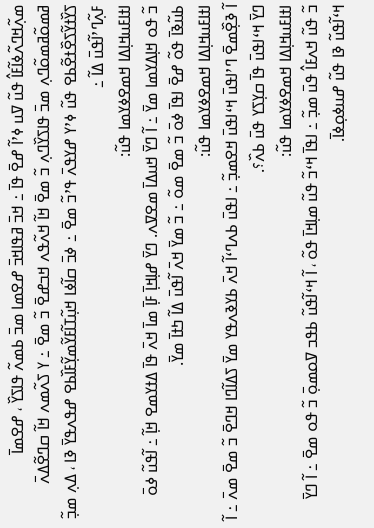ߘߍ߲߬ߞߣߍ߬ߦߊ߬ߓߊ߮ ߟߎ߬ ߜߎ ߦߴߊ߬ ߝߐ߫ ߟߊ߫ ߸ ߞߏ߫ ߥߟߊߞߏ߫ ߝߐߘߊ ߘߏ߫ ߕߘߍ߬ ߟߊߖߌ߰ ، ߝߐߘߊ߫ ߥߘߋ߬ߥߘߋ߬ߣߍ߲ ߘߏ߫ ߟߊߖߌ߰ߣߍ߲ ߏ߬ ߘߐ߫ ߞߊ߬ ߞߍ߬ߟߍ ߞߏߝߐ߫ ߏ߬ ߘߐ߫ ߸ ߌ ߖߍ߬ߘߍ ߞߊ߬ ߛߣߐ߬ߡߍ߫ ߖߌ߰ߙߌ߬ߖߐ߰ߙߐ߬ߕߐ ߟߎ߬ ߦߴߌ ߝߌߟߍ߫ ߟߴߏ߬ ߘߐ߫ ߸ ߦߏ߫ ߛߊ߬ߦߊ ߞߎ߲߬ߠߊ߬ߓߌ߬ߘߌ߲߬ߓߊ߰ߕߐ ߝߟߍߟߌ߫ ߢߊ ، ߡߍ߲ ߘߏ߲߬ ߓߍ߲߬ߣߴߊ߬ߟߎ߫ ߡߊ߬ ߸
ߊߙߊߓߎߞߊ߲ߡߊ ߞߘߐߦߌߘߊ ߟߎ߬:
ߏ߬ ߟߋ ߞߊ߲ߡߌߘߊ ߘߌ߫ ߸ ߊ߬ ߣߌ߫ ߞߎߡߊ߫ ߘߐߜߍ. ߣߌ߫ ߝߊ߲ߞߊ߲߫ ߓߊ߲߫ ߘߊ߫ ߞߍ߫ ߟߊ߫ ߡߙߌߘߐ ߞߊ߲߬ ߸ ߊ߬ߟߎ߬ ߦߋ߫ ߕߎ߬ߢߊ߫ ߟߋ߬ ߝߐ߫ ߊߟߊ߫ ߦߋ߫ ߏ߬ ߘߐ߫ ߘߋ߬ ߸ ߏ߬ ߘߌ߫ ߞߍ߫ ߊ߬ߟߎ߫ ߡߊ߬ ߤߙߊ߫ ߘߌ߫.
ߊߙߊߓߎߞߊ߲ߡߊ ߞߘߐߦߌߘߊ ߟߎ߬:
ߊ߬ ߢߐ߲߰ߘߐ߫ ߣߴߊߟߎ߫ ߞߵߊߟߎ߫ ߞߐߘߏ߲߬ ߸ ߊߟߎ߫ ߕߍߣߵߊ߬ ߞߍ߫ ߕߌߢߍߟߌ ߘߌ߫ ߖߡߊ߬ߣߊ ߞߣߐ߫ ߏ߬ ߘߐ߫ ߘߍ߫ ߸ ߊ߬ ߣߌ߫ ߞߵߊߟߎ߫ ߟߊ߫ ߛߌ߲ߖߌ ߟߎ߫ ߕߍ߰؟.
ߊߙߊߓߎߞߊ߲ߡߊ ߞߘߐߦߌߘߊ ߟߎ߬:
ߏ߬ ߟߎ߬ ߞߍߓߊ߮ ߟߎ߫ ߘߏ߲߬ ߸ ߊߟߊ߫ ߞߵߏ߬ ߟߎ߬ ߘߊ߲ߞߊ߫ ߟߋ߬ ، ߊ߬ ߞߵߊ߬ߟߎ߬ ߕߟߏ ߜߋߘߋ߲߫ ߏ߬ ߟߋ ߘߐ߫ ߸ ߊ߬ ߣߌ߫ ߞߵߊ߬ߟߎ߬ ߢߊ ߟߎ߬ ߝߎߦߋ߲ߦߊ߫.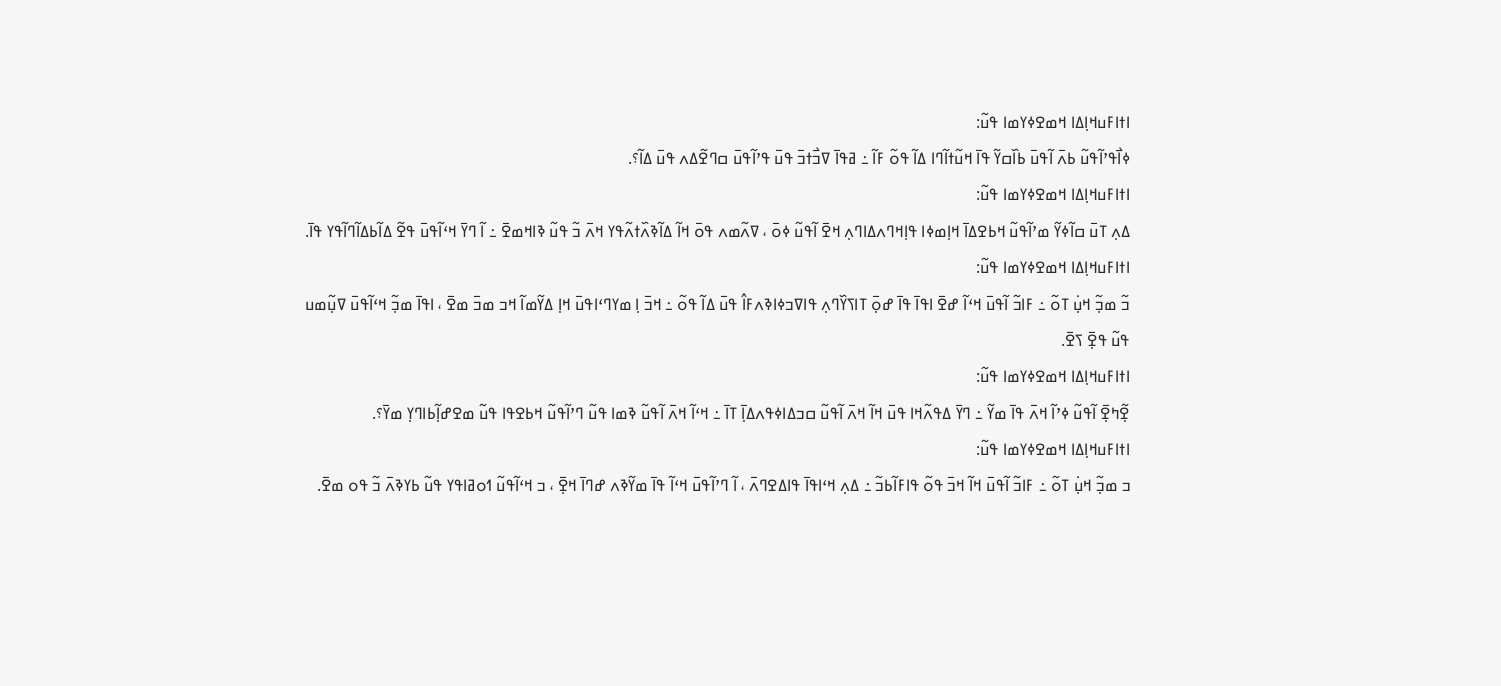ߊߙߊߓߎߞߊ߲ߡߊ ߞߘߐߦߌߘߊ ߟߎ߬:
ߦߊ߯ߟߴߊ߬ߟߎ߬ ߕߍ߫ ߊ߬ߟߎ߫ ߕߊ߰ߛߌ߬ ߟߊ߫ ߞߎ߬ߙߊ߬ߣߊ ߡߊ߬ ߟߋ߬ ߓߊ߬ ߸ ߥߟߊ߫ ߜߏ߯ߙߏ߫ ߟߎ߫ ߟߴߊ߬ߟߎ߫ ߛߣߐ߬ߡߍ ߟߎ߫ ߡߊ߬؟.
ߊߙߊߓߎߞߊ߲ߡߊ ߞߘߐߦߌߘߊ ߟߎ߬:
ߡߍ߲ ߠߎ߫ ߛߊ߬ߦߌ߬ ߘߴߊ߬ߟߎ߬ ߞߕߐߡߊ߫ ߞߊ߲ߘߦߊ ߟߊ߲ߞߣߍߡߊߣߍ߲ ߞߐ߫ ߊ߬ߟߎ߬ ߦߋ߫ ، ߜߍ߬ߘߍ ߟߋ߫ ߞߊ߬ ߡߊ߬ߢߍ߰ߙߍ߬ߟߌ ߞߍ߫ ߏ߬ ߟߎ߬ ߢߊߞߘߐ߫ ߸ ߊ߬ ߣߌ߫ ߞߵߊ߬ߟߎ߫ ߟߐ߬ ߡߊ߬ߕߡߊ߬ߣߊ߬ߟߌ ߟߊ߫.
ߊߙߊߓߎߞߊ߲ߡߊ ߞߘߐߦߌߘߊ ߟߎ߬:
ߏ߬ ߘߏ߲߬ ߞߎ߲߭ ߠߋ߬ ߸ ߓߊߏ߬ ߊ߬ߟߎ߫ ߞߵߊ߬ ߝߐ߫ ߊߟߊ߫ ߟߊ߫ ߝߋ߲߫ ߠߊߖߌ߰ߣߍ߲ ߟߊߜߏߦߊߢߍߓߊ߮ ߟߎ߫ ߡߊ߬ ߟߋ߬ ߸ ߞߏ߫ ߊ߲ ߘߌߣߵߊߟߎ߫ ߞߊ߲ ߡߌ߬ߘߊ߬ ߞߏ ߘߏ߫ ߘߐ߫ ، ߊߟߊ߫ ߘߏ߲߬ ߞߵߊ߬ߟߎ߫ ߜߎ߲߬ߘߎ ߟߎ߬ ߟߐ߲߫ ߖߐ߫.
ߊߙߊߓߎߞߊ߲ߡߊ ߞߘߐߦߌߘߊ ߟߎ߬:
ߐ߲߬ߤߐ߲߫ ߊ߬ߟߎ߬ ߦߴߊ߬ ߞߍ߫ ߟߊ߫ ߘߌ߬ ߸ ߣߌ߫ ߡߟߍ߬ߞߊ ߟߎ߫ ߞߊ߬ ߞߍ߫ ߊ߬ߟߎ߬ ߛߏߡߊߦߟߍߡߊ߲߫ ߠߊ߫ ߸ ߞߵߊ߬ ߞߍ߫ ߊ߬ߟߎ߬ ߢߘߊ ߟߎ߬ ߣߴߊ߬ߟߎ߬ ߞߕߐߟߊ ߟߎ߬ ߘߐߝߊ߲߬ߕߊߣߌ߲ ߘߌ߫؟.
ߊߙߊߓߎߞߊ߲ߡߊ ߞߘߐߦߌߘߊ ߟߎ߬:
ߏ ߘߏ߲߬ ߞߎ߲߭ ߠߋ߬ ߸ ߓߊߏ߬ ߊ߬ߟߎ߫ ߞߊ߬ ߞߏ߫ ߟߋ߬ ߟߊߓߊ߬ߕߏ߬ ߸ ߡߍ߲ ߞߵߊߟߊ߫ ߟߊߡߐߣߍ߫ ، ߊ߬ ߣߴߊ߬ߟߎ߫ ߞߵߊ߬ ߟߊ߫ ߘߌ߬ߢߍ ߝߣߊ߫ ߞߐ߲߫ ، ߏ ߞߵߊ߬ߟߎ߬ ߗߋߥߊߟߌ ߟߎ߬ ߕߌߢߍ߫ ߏ߬ ߟߋ ߘߐ߫.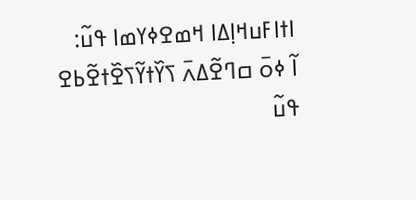ߊߙߊߓߎߞߊ߲ߡߊ ߞߘߐߦߌߘߊ ߟߎ߬:
ߊ߬ ߦߋ߫ ߛߣߐ߬ߡߍ߫ ߖߌ߰ߙߌ߬ߖߐ߰ߙߐ߬ߕߐ ߟߎ߬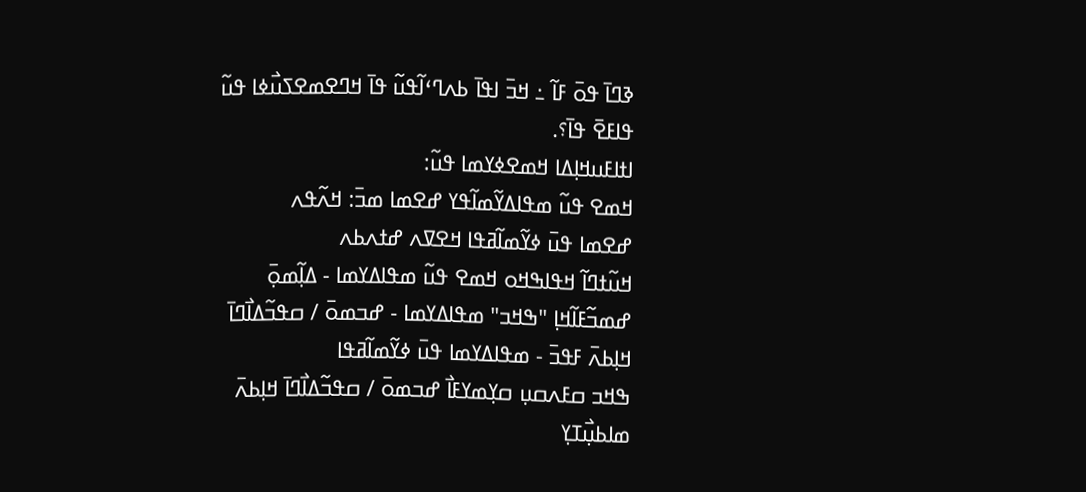ߢߣߊ߫ ߟߋ߫ ߓߊ߬ ߸ ߞߏ߫ ߊߟߊ߫ ߕߍߣߵߊ߬ߟߎ߬ ߟߊ߫ ߞߣߐߘߐߖߎ߯ߦߊ ߟߎ߬ ߟߊߓߐ߫ ߟߊ߫؟.
ߊߙߊߓߎߞߊ߲ߡߊ ߞߘߐߦߌߘߊ ߟߎ߬:
ߞߘߐ ߟߎ߬ ߘߟߊߡߌ߬ߘߊ߬ߟߌ ߝߐߘߊ ߘߏ߫: ߞߍ߬ߟߍ
ߝߐߘߊ ߟߎ߫ ߦߌ߬ߘߊ߬ߥߟߊ ߞߐߜߍ ߝߙߍߕߍ
ߞߎ߬ߙߣߊ߬ ߞߟߊߒߞߋ ߞߘߐ ߟߎ߬ ߘߟߊߡߌߘߊ - ߡߊ߲߬ߘߋ߲߫ ߝߘߏ߬ߓߊ߬ߞߊ߲ "ߒߞߏ" ߘߟߊߡߌߘߊ - ߝߏߘߋ߫ / ߛߟߏ߬ߡߊ߯ߣߊ߫ ߞߊ߲ߕߍ߫ ߓߟߏ߫ - ߘߟߊߡߌߘߊ ߟߎ߫ ߦߌ߬ߘߊ߬ߥߟߊ
ߒߞߏ ߛߓߍߛߎ߲ ߛߌ߲ߘߌߓߊ߯ ߝߏߘߋ߫ / ߛߟߏ߬ߡߊ߯ߣߊ߫ ߞߊ߲ߕߍ߫
ߘߊߕߎ߲߯ߠߌ߲